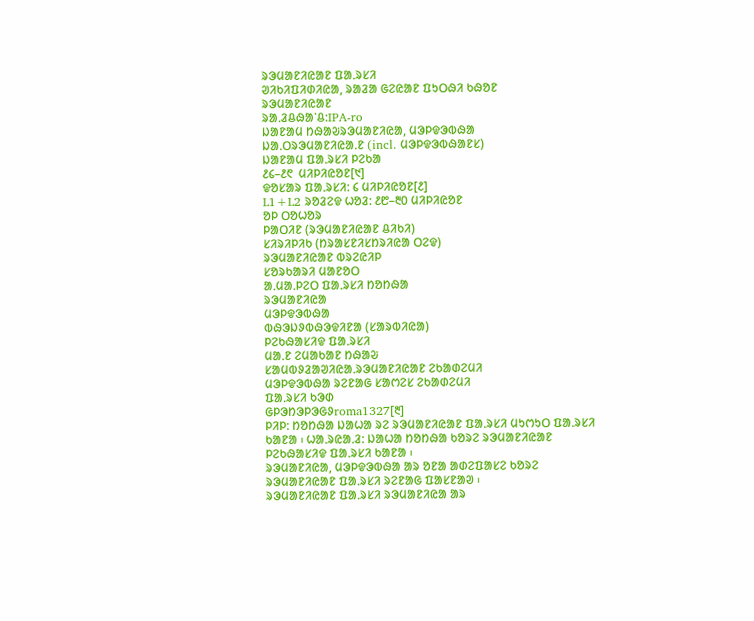ᱨᱳᱢᱟᱱᱤᱭᱟᱱ ᱯᱟᱹᱨᱥᱤ
ᱣᱤᱠᱤᱯᱤᱰᱤᱭᱟ, ᱨᱟᱲᱟ ᱜᱮᱭᱟᱱ ᱯᱩᱛᱷᱤ ᱠᱷᱚᱱ
ᱨᱳᱢᱟᱱᱤᱭᱟᱱ
ᱨᱟᱹᱲᱪᱷᱟᱸᱪ:IPA-ro
ᱡᱟᱱᱟᱢ ᱴᱷᱟᱶᱨᱳᱢᱟᱱᱤᱭᱟ, ᱢᱳᱞᱫᱳᱵᱷᱟ
ᱡᱟᱹᱛᱨᱳᱢᱟᱱᱤᱭᱟᱹᱱ (incl. ᱢᱳᱞᱫᱳᱵᱷᱟᱱᱥ)
ᱡᱟᱱᱟᱢ ᱯᱟᱹᱨᱥᱤ ᱞᱮᱠᱟ
᱒᱔–᱒᱖  ᱢᱤᱞᱤᱭᱚᱱ[᱑]
ᱫᱚᱥᱟᱨ ᱯᱟᱹᱨᱥᱤ: ᱔ ᱢᱤᱞᱤᱭᱚᱱ[᱒]
L1+L2 ᱨᱚᱲᱮᱫ ᱦᱚᱲ: ᱒᱘–᱓᱐ ᱢᱤᱞᱤᱭᱚᱱ
ᱚᱞ ᱛᱚᱦᱚᱨ
ᱞᱟᱛᱤᱱ (ᱨᱳᱢᱟᱱᱤᱭᱟᱱ ᱪᱤᱠᱤ)
ᱥᱤᱨᱤᱞᱤᱠ (ᱴᱨᱟᱥᱱᱤᱥᱴᱨᱤᱭᱟ ᱛᱮᱫ)
ᱨᱳᱢᱟᱱᱤᱭᱟᱱ ᱵᱨᱮᱭᱤᱞ
ᱥᱚᱨᱠᱟᱨᱤ ᱢᱟᱱᱚᱛ
ᱟᱹᱢᱟᱹᱞᱮᱛ ᱯᱟᱹᱨᱥᱤ ᱴᱚᱴᱷᱟ
ᱨᱳᱢᱟᱱᱤᱭᱟ
ᱢᱳᱞᱫᱳᱵᱷᱟ
ᱵᱷᱳᱡᱽᱵᱷᱳᱫᱤᱱᱟ (ᱥᱟᱨᱵᱤᱭᱟ)
ᱞᱮᱠᱷᱟᱥᱤᱫ ᱯᱟᱹᱨᱥᱤ
ᱢᱟᱹᱱ ᱮᱢᱟᱠᱟᱱ ᱴᱷᱟᱶ
ᱥᱟᱢᱵᱽᱲᱟᱣᱤᱭᱟᱹᱨᱳᱢᱟᱱᱤᱭᱟᱱ ᱮᱠᱟᱰᱮᱢᱤ
ᱢᱳᱞᱫᱳᱵᱷᱟ ᱨᱮᱱᱟᱜ ᱥᱟᱬᱮᱥ ᱮᱠᱟᱰᱮᱢᱤ
ᱯᱟᱹᱨᱥᱤ ᱠᱳᱰ
ᱜᱞᱳᱴᱳᱞᱳᱜᱽroma1327[᱓]
ᱞᱤᱞ: ᱴᱚᱴᱷᱟ ᱡᱟᱦᱟ ᱨᱮ ᱨᱳᱢᱟᱱᱤᱭᱟᱱ ᱯᱟᱹᱨᱥᱤ ᱢᱩᱬᱩᱛ ᱯᱟᱹᱨᱥᱤ ᱠᱟᱱᱟ ᱾ ᱦᱟᱹᱨᱭᱟᱹᱲ: ᱡᱟᱦᱟ ᱴᱚᱴᱷᱟ ᱠᱚᱨᱮ ᱨᱳᱢᱟᱱᱤᱭᱟᱱ ᱞᱮᱠᱷᱟᱥᱤᱫ ᱯᱟᱹᱨᱥᱤ ᱠᱟᱱᱟ ᱾
ᱨᱳᱢᱟᱱᱤᱭᱟ, ᱢᱳᱞᱫᱳᱵᱷᱟ ᱟᱨ ᱚᱱᱟ ᱟᱰᱮᱯᱟᱥᱮ ᱠᱚᱨᱮ ᱨᱳᱢᱟᱱᱤᱭᱟᱱ ᱯᱟᱹᱨᱥᱤ ᱨᱮᱱᱟᱜ ᱯᱟᱥᱱᱟᱣ ᱾
ᱨᱳᱢᱟᱱᱤᱭᱟᱱ ᱯᱟᱹᱨᱥᱤ ᱨᱳᱢᱟᱱᱤᱭᱟ ᱟᱨ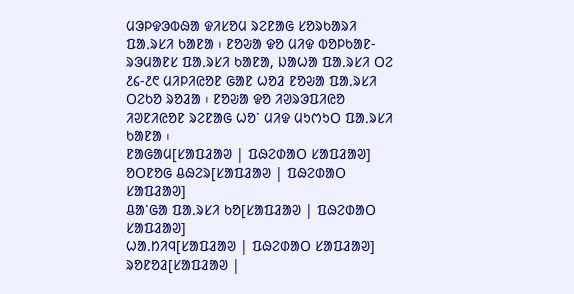ᱢᱳᱞᱫᱳᱵᱷᱟ ᱫᱤᱥᱚᱢ ᱨᱮᱱᱟᱜ ᱥᱚᱨᱠᱟᱨᱤ ᱯᱟᱹᱨᱥᱤ ᱠᱟᱱᱟ ᱾ ᱱᱚᱶᱟ ᱫᱚ ᱢᱤᱫ ᱵᱚᱞᱠᱟᱱ-ᱨᱳᱢᱟᱱᱥ ᱯᱟᱹᱨᱥᱤ ᱠᱟᱱᱟ, ᱡᱟᱦᱟ ᱯᱟᱹᱨᱥᱤ ᱛᱮ ᱒᱔-᱒᱖ ᱢᱤᱞᱤᱭᱚᱱ ᱜᱟᱱ ᱦᱚᱲ ᱱᱚᱶᱟ ᱯᱟᱹᱨᱥᱤ ᱛᱮᱠᱚ ᱨᱚᱲᱟ ᱾ ᱱᱚᱶᱟ ᱫᱚ ᱤᱣᱨᱳᱯᱤᱭᱚ ᱤᱣᱱᱤᱭᱚᱱ ᱨᱮᱱᱟᱜ ᱦᱚᱸ ᱢᱤᱫ ᱢᱩᱬᱩᱛ ᱯᱟᱹᱨᱥᱤ ᱠᱟᱱᱟ ᱾
ᱱᱟᱜᱟᱢ[ᱥᱟᱯᱲᱟᱣ | ᱯᱷᱮᱰᱟᱛ ᱥᱟᱯᱲᱟᱣ]
ᱚᱛᱱᱚᱜ ᱪᱷᱮᱨ[ᱥᱟᱯᱲᱟᱣ | ᱯᱷᱮᱰᱟᱛ ᱥᱟᱯᱲᱟᱣ]
ᱪᱟᱸᱜᱟ ᱯᱟᱹᱨᱥᱤ ᱠᱚ[ᱥᱟᱯᱲᱟᱣ | ᱯᱷᱮᱰᱟᱛ ᱥᱟᱯᱲᱟᱣ]
ᱦᱟᱹᱴᱤᱧ[ᱥᱟᱯᱲᱟᱣ | ᱯᱷᱮᱰᱟᱛ ᱥᱟᱯᱲᱟᱣ]
ᱨᱚᱱᱚᱲ[ᱥᱟᱯᱲᱟᱣ |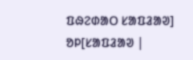ᱯᱷᱮᱰᱟᱛ ᱥᱟᱯᱲᱟᱣ]
ᱚᱞ[ᱥᱟᱯᱲᱟᱣ |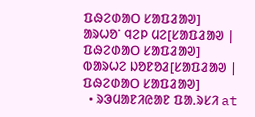ᱯᱷᱮᱰᱟᱛ ᱥᱟᱯᱲᱟᱣ]
ᱟᱨᱦᱚᱸ ᱧᱮᱞ ᱢᱮ[ᱥᱟᱯᱲᱟᱣ | ᱯᱷᱮᱰᱟᱛ ᱥᱟᱯᱲᱟᱣ]
ᱵᱟᱨᱦᱮ ᱡᱚᱱᱚᱲ[ᱥᱟᱯᱲᱟᱣ | ᱯᱷᱮᱰᱟᱛ ᱥᱟᱯᱲᱟᱣ]
  • ᱨᱳᱢᱟᱱᱤᱭᱟᱱ ᱯᱟᱹᱨᱥᱤ at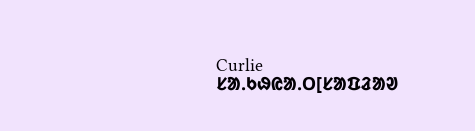Curlie
ᱥᱟᱹᱠᱷᱭᱟᱹᱛ[ᱥᱟᱯᱲᱟᱣ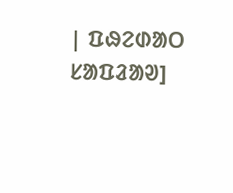| ᱯᱷᱮᱰᱟᱛ ᱥᱟᱯᱲᱟᱣ]